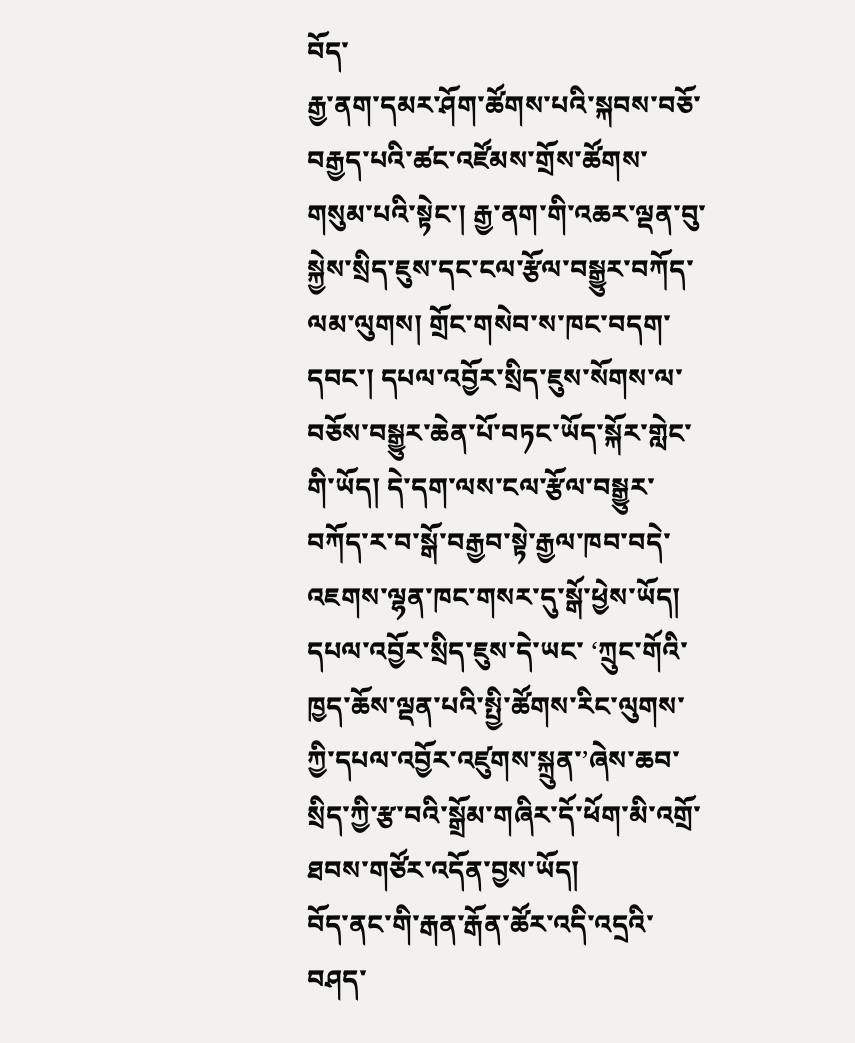བོད་
རྒྱ་ནག་དམར་ཤོག་ཚོགས་པའི་སྐབས་བཅོ་བརྒྱད་པའི་ཚང་འཛོམས་གྲོས་ཚོགས་གསུམ་པའི་སྟེང་། རྒྱ་ནག་གི་འཆར་ལྡན་བུ་སྐྱེས་སྲིད་ཇུས་དང་ངལ་རྩོལ་བསྒྱུར་བཀོད་ལམ་ལུགས། གྲོང་གསེབ་ས་ཁང་བདག་དབང་། དཔལ་འབྱོར་སྲིད་ཇུས་སོགས་ལ་བཅོས་བསྒྱུར་ཆེན་པོ་བཏང་ཡོད་སྐོར་གླེང་གི་ཡོད། དེ་དག་ལས་ངལ་རྩོལ་བསྒྱུར་བཀོད་ར་བ་སྒོ་བརྒྱབ་སྟེ་རྒྱལ་ཁབ་བདེ་འཇགས་ལྷན་ཁང་གསར་དུ་སྒོ་ཕྱེས་ཡོད། དཔལ་འབྱོར་སྲིད་ཇུས་དེ་ཡང་ ‘ཀྲུང་གོའི་ཁྱད་ཆོས་ལྡན་པའི་སྤྱི་ཚོགས་རིང་ལུགས་ཀྱི་དཔལ་འབྱོར་འཛུགས་སྐྲུན་’ཞེས་ཆབ་སྲིད་ཀྱི་རྩ་བའི་སྒྲོམ་གཞིར་དོ་ཕོག་མི་འགྲོ་ཐབས་གཙོར་འདོན་བྱས་ཡོད།
བོད་ནང་གི་རྒན་རྒོན་ཚོར་འདི་འདྲའི་བཤད་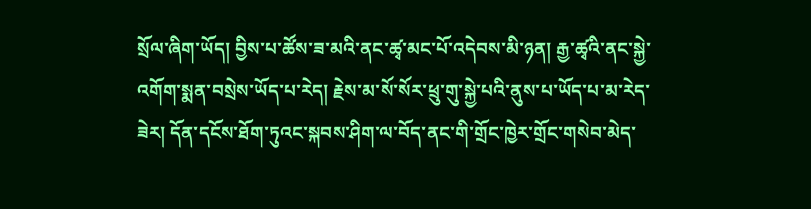སྲོལ་ཞིག་ཡོད། བྱིས་པ་ཚོས་ཟ་མའི་ནང་ཚྭ་མང་པོ་འདེབས་མི་ཉན། རྒྱ་ཚྭའི་ནང་སྐྱེ་འགོག་སྨན་བསྲེས་ཡོད་པ་རེད། རྗེས་མ་སོ་སོར་ཕྲུ་གུ་སྐྱེ་པའི་ནུས་པ་ཡོད་པ་མ་རེད་ཟེར། དོན་དངོས་ཐོག་ཏུའང་སྐབས་ཤིག་ལ་བོད་ནང་གི་གྲོང་ཁྱེར་གྲོང་གསེབ་མེད་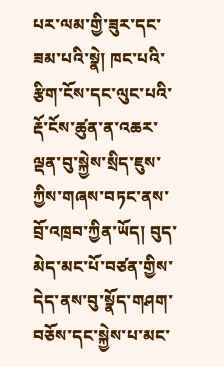པར་ལམ་གྱི་ཟུར་དང་ཟམ་པའི་སྣེ། ཁང་པའི་རྩིག་ངོས་དང་ལུང་པའི་རྡོ་ངོས་ཚུན་ན་འཆར་ལྡན་བུ་སྐྱེས་སྲིད་ཇུས་ཀྱིས་གཞས་བཏང་ནས་བྲོ་འཁྲབ་ཀྱིན་ཡོད། བུད་མེད་མང་པོ་བཙན་གྱིས་དེད་ནས་བུ་སྣོད་གཤག་བཅོས་དང་སྐྱེས་པ་མང་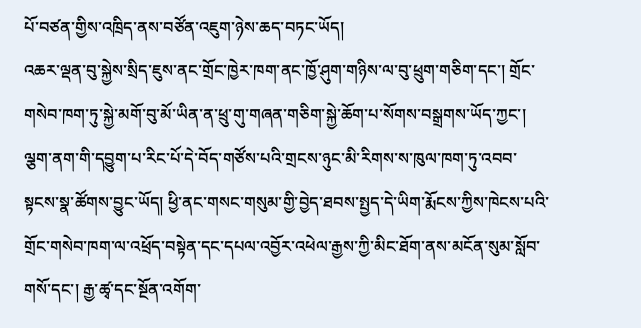པོ་བཙན་གྱིས་འཁྲིད་ནས་བཙོན་འཇུག་ཉེས་ཆད་བཏང་ཡོད།
འཆར་ལྡན་བུ་སྐྱེས་སྲིད་ཇུས་ནང་གྲོང་ཁྱེར་ཁག་ནང་ཁྱོ་ཤུག་གཉིས་ལ་བུ་ཕྲུག་གཅིག་དང་། གྲོང་གསེབ་ཁག་ཏུ་སྐྱེ་མགོ་བུ་མོ་ཡིན་ན་ཕྲུ་གུ་གཞན་གཅིག་སྐྱེ་ཆོག་པ་སོགས་བསྒྲགས་ཡོད་ཀྱང་། ལྕག་ནག་གི་དབྱུག་པ་རིང་པོ་དེ་བོད་གཙོས་པའི་གྲངས་ཉུང་མི་རིགས་ས་ཁུལ་ཁག་ཏུ་འབབ་སྟངས་སྣ་ཚོགས་བྱུང་ཡོད། ཕྱི་ནང་གསང་གསུམ་གྱི་བྱེད་ཐབས་སྤྱད་དེ་ཡིག་རྨོངས་ཀྱིས་ཁེངས་པའི་གྲོང་གསེབ་ཁག་ལ་འཕྲོད་བསྟེན་དང་དཔལ་འབྱོར་འཕེལ་རྒྱས་ཀྱི་མིང་ཐོག་ནས་མངོན་སུམ་སློབ་གསོ་དང་། རྒྱ་ཚྭ་དང་སྔོན་འགོག་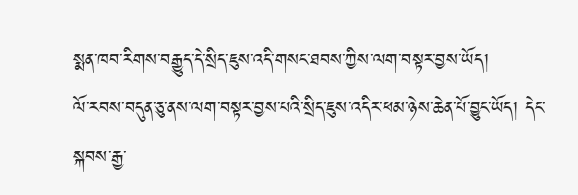སྨན་ཁབ་རིགས་བརྒྱུད་དེ་སྲིད་ཇུས་འདི་གསང་ཐབས་ཀྱིས་ལག་བསྟར་བྱས་ཡོད།
ལོ་རབས་བདུན་ཅུ་ནས་ལག་བསྟར་བྱས་པའི་སྲིད་ཇུས་འདིར་ཕམ་ཉེས་ཆེན་པོ་བྱུང་ཡོད། དེང་སྐབས་རྒྱ་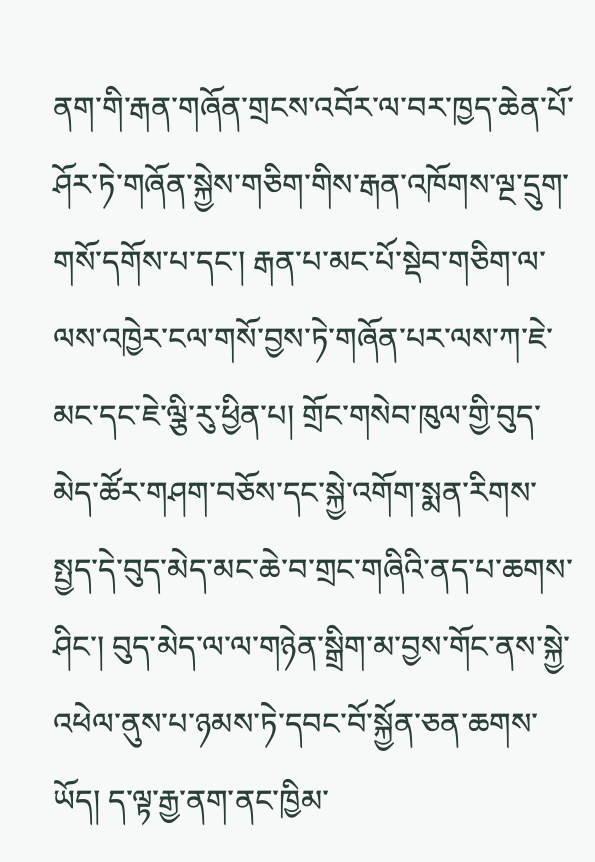ནག་གི་རྒན་གཞོན་གྲངས་འབོར་ལ་བར་ཁྱད་ཆེན་པོ་ཤོར་ཏེ་གཞོན་སྐྱེས་གཅིག་གིས་རྒན་འཁོགས་ལྔ་དྲུག་གསོ་དགོས་པ་དང་། རྒན་པ་མང་པོ་སྡེབ་གཅིག་ལ་ལས་འཁྱེར་ངལ་གསོ་བྱས་ཏེ་གཞོན་པར་ལས་ཀ་ཇེ་མང་དང་ཇེ་ལྕི་རུ་ཕྱིན་པ། གྲོང་གསེབ་ཁུལ་གྱི་བུད་མེད་ཚོར་གཤག་བཅོས་དང་སྐྱེ་འགོག་སྨན་རིགས་སྤྱད་དེ་བུད་མེད་མང་ཆེ་བ་གྲང་གཞིའི་ནད་པ་ཆགས་ཤིང་། བུད་མེད་ལ་ལ་གཉེན་སྒྲིག་མ་བྱས་གོང་ནས་སྐྱེ་འཕེལ་ནུས་པ་ཉམས་ཏེ་དབང་བོ་སྐྱོན་ཅན་ཆགས་ཡོད། ད་ལྟ་རྒྱ་ནག་ནང་ཁྱིམ་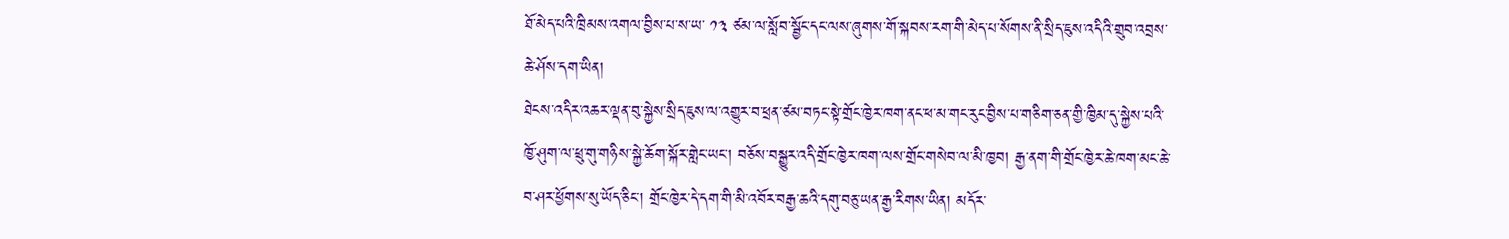ཐོ་མེད་པའི་ཁྲིམས་འགལ་བྱིས་པ་ས་ཡ་ ༡༣ ཙམ་ལ་སློབ་སྦྱོང་དང་ལས་ཞུགས་གོ་སྐབས་རག་གི་མེད་པ་སོགས་ནི་སྲིད་ཇུས་འདིའི་གྲུབ་འབྲས་ཆེ་ཤོས་དག་ཡིན།
ཐེངས་འདིར་འཆར་ལྡན་བུ་སྐྱེས་སྲིད་ཇུས་ལ་འགྱུར་བ་ཕྲན་ཙམ་བཏང་སྟེ་གྲོང་ཁྱེར་ཁག་ནང་ཕ་མ་གང་རུང་བྱིས་པ་གཅིག་ཅན་གྱི་ཁྱིམ་དུ་སྐྱེས་པའི་ཁྱོ་ཤུག་ལ་ཕྲུ་གུ་གཉིས་སྐྱེ་ཆོག་སྐོར་གླེང་ཡང་། བཅོས་བསྒྱུར་འདི་གྲོང་ཁྱེར་ཁག་ལས་གྲོང་གསེབ་ལ་མི་ཁྱབ། རྒྱ་ནག་གི་གྲོང་ཁྱེར་ཆེ་ཁག་མང་ཆེ་བ་ཤར་ཕྱོགས་སུ་ཡོད་ཅིང་། གྲོང་ཁྱེར་དེ་དག་གི་མི་འབོར་བརྒྱ་ཆའི་དགུ་བཅུ་ཡན་རྒྱ་རིགས་ཡིན། མདོར་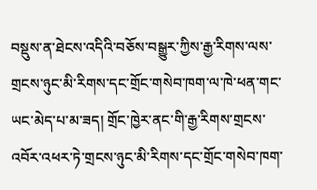བསྡུས་ན་ཐེངས་འདིའི་བཅོས་བསྒྱུར་ཀྱིས་རྒྱ་རིགས་ལས་གྲངས་ཉུང་མི་རིགས་དང་གྲོང་གསེབ་ཁག་ལ་ཁེ་ཕན་གང་ཡང་མེད་པ་མ་ཟད། གྲོང་ཁྱེར་ནང་གི་རྒྱ་རིགས་གྲངས་འབོར་འཕར་ཏེ་གྲངས་ཉུང་མི་རིགས་དང་གྲོང་གསེབ་ཁག་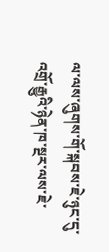ལ་ལས་ཞུགས་གོ་སྐབས་ཇེ་ཉུང་དུ་འགྲོ་རྒྱུའི་ཉེན་ཁ་སྔར་ལས་ཇེ་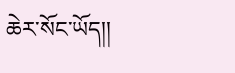ཆེར་སོང་ཡོད།།